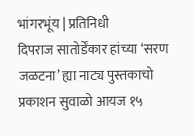भांगरभूंय | प्रतिनिधी
दिपराज सातोर्डेंकार हांच्या ‘सरण जळटना’ ह्या नाट्य पुस्तकाचो प्रकाशन सुवाळो आयज १५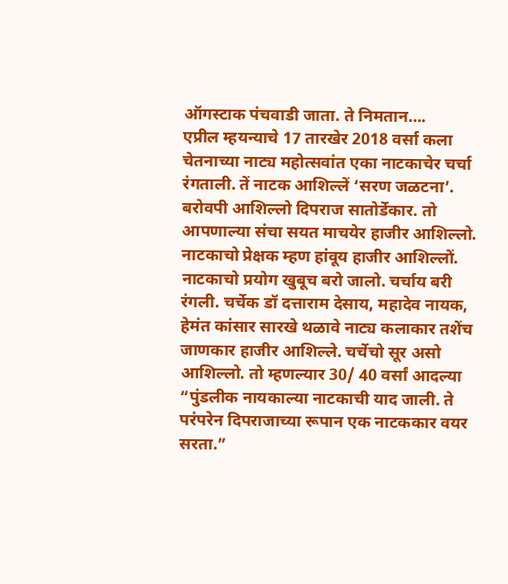ऑगस्टाक पंचवाडी जाता. ते निमतान….
एप्रील म्हयन्याचे 17 तारखेर 2018 वर्सा कला चेतनाच्या नाट्य महोत्सवांत एका नाटकाचेर चर्चा रंगताली. तें नाटक आशिल्लें ‘सरण जळटना’. बरोवपी आशिल्लो दिपराज सातोर्डेकार. तो आपणाल्या संचा सयत माचयेर हाजीर आशिल्लो. नाटकाचो प्रेक्षक म्हण हांवूय हाजीर आशिल्लों. नाटकाचो प्रयोग खुबूच बरो जालो. चर्चाय बरी रंगली. चर्चेक डॉ दत्ताराम देसाय, महादेव नायक, हेमंत कांसार सारखे थळावे नाट्य कलाकार तशेंच जाणकार हाजीर आशिल्ले. चर्चेचो सूर असो आशिल्लो. तो म्हणल्यार 30/ 40 वर्सां आदल्या “पुंडलीक नायकाल्या नाटकाची याद जाली. ते परंपरेन दिपराजाच्या रूपान एक नाटककार वयर सरता.”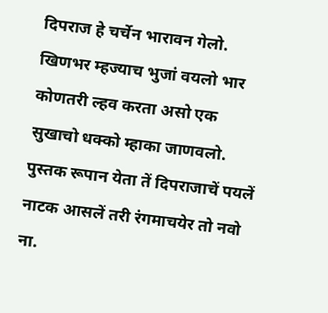दिपराज हे चर्चेन भारावन गेलो. खिणभर म्हज्याच भुजां वयलो भार कोणतरी ल्हव करता असो एक सुखाचो धक्को म्हाका जाणवलो.
पुस्तक रूपान येता तें दिपराजाचें पयलें नाटक आसलें तरी रंगमाचयेर तो नवो ना.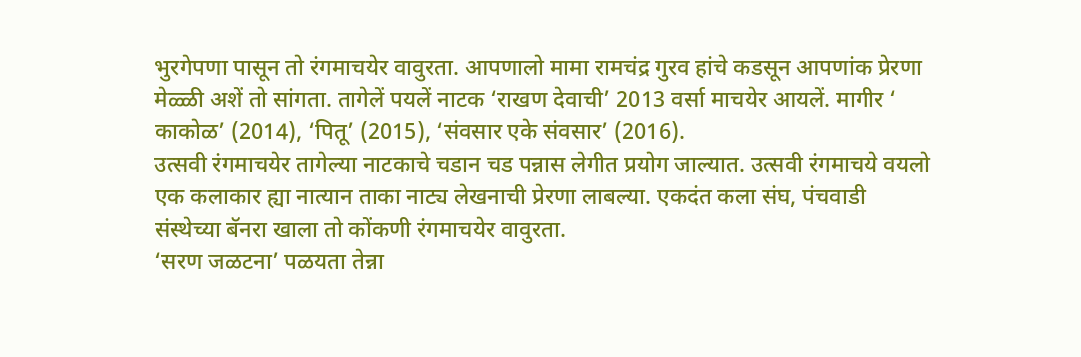भुरगेपणा पासून तो रंगमाचयेर वावुरता. आपणालो मामा रामचंद्र गुरव हांचे कडसून आपणांक प्रेरणा मेळ्ळी अशें तो सांगता. तागेलें पयलें नाटक ‘राखण देवाची’ 2013 वर्सा माचयेर आयलें. मागीर ‘ काकोळ’ (2014), ‘पितू’ (2015), ‘संवसार एके संवसार’ (2016).
उत्सवी रंगमाचयेर तागेल्या नाटकाचे चडान चड पन्नास लेगीत प्रयोग जाल्यात. उत्सवी रंगमाचये वयलो एक कलाकार ह्या नात्यान ताका नाट्य लेखनाची प्रेरणा लाबल्या. एकदंत कला संघ, पंचवाडी संस्थेच्या बॅनरा खाला तो कोंकणी रंगमाचयेर वावुरता.
‘सरण जळटना’ पळयता तेन्ना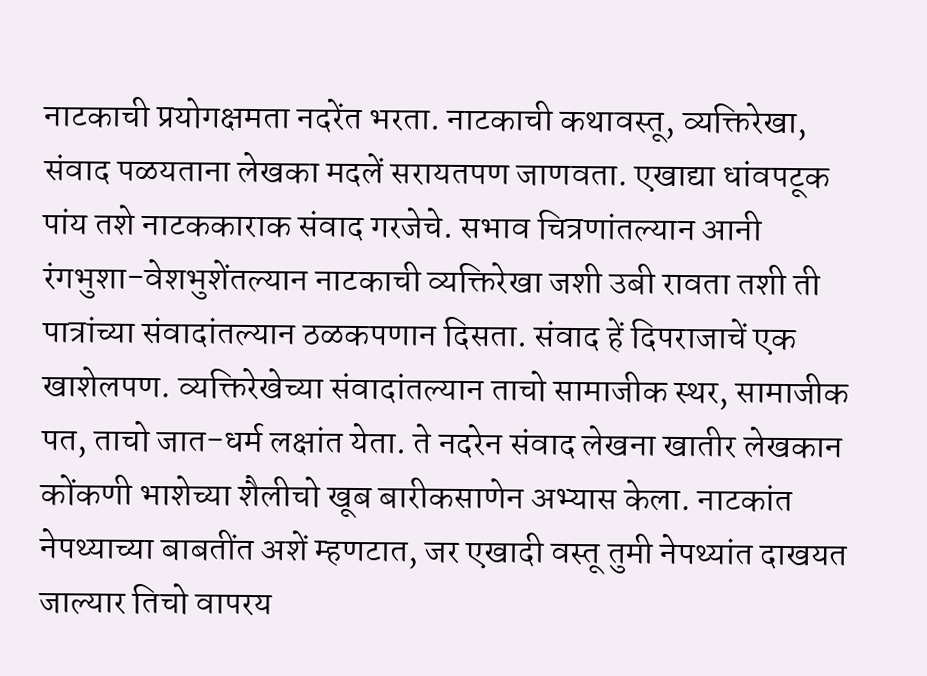नाटकाची प्रयोगक्षमता नदरेंत भरता. नाटकाची कथावस्तू, व्यक्तिरेखा, संवाद पळयताना लेखका मदलें सरायतपण जाणवता. एखाद्या धांवपटूक पांय तशे नाटककाराक संवाद गरजेचे. सभाव चित्रणांतल्यान आनी रंगभुशा-वेशभुशेंतल्यान नाटकाची व्यक्तिरेखा जशी उबी रावता तशी ती पात्रांच्या संवादांतल्यान ठळकपणान दिसता. संवाद हें दिपराजाचें एक खाशेलपण. व्यक्तिरेखेच्या संवादांतल्यान ताचो सामाजीक स्थर, सामाजीक पत, ताचो जात-धर्म लक्षांत येता. ते नदरेन संवाद लेखना खातीर लेखकान कोंकणी भाशेच्या शैलीचो खूब बारीकसाणेन अभ्यास केला. नाटकांत नेपथ्याच्या बाबतींत अशें म्हणटात, जर एखादी वस्तू तुमी नेपथ्यांत दाखयत जाल्यार तिचो वापरय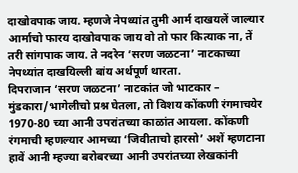दाखोवपाक जाय. म्हणजे नेपथ्यांत तुमी आर्म दाखयलें जाल्यार आर्माचो फारय दाखोवपाक जाय वो तो फार कित्याक ना, तें तरी सांगपाक जाय. ते नदरेन ‘सरण जळटना’ नाटकाच्या नेपथ्यांत दाखयिल्ली बांय अर्थपूर्ण थारता.
दिपराजान ‘सरण जळटना’ नाटकांत जो भाटकार – मुंडकारा/भागेलीचो प्रश्न घेतला, तो विशय कोंकणी रंगमाचयेर 1970-80 च्या आनी उपरांतच्या काळांत आयला. कोंकणी रंगमाची म्हणल्यार आमच्या ‘जिवीताचो हारसो’ अशें म्हणटाना हावें आनी म्हज्या बरोबरच्या आनी उपरांतच्या लेखकांनी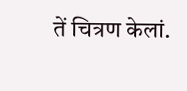तें चित्रण केलां.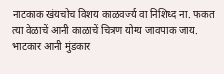नाटकाक खंयचोच विशय काळवर्ज्य वा निशिध्द ना. फकत त्या वेळाचें आनी काळाचें चित्रण योग्य जावपाक जाय. भाटकार आनी मुंडकार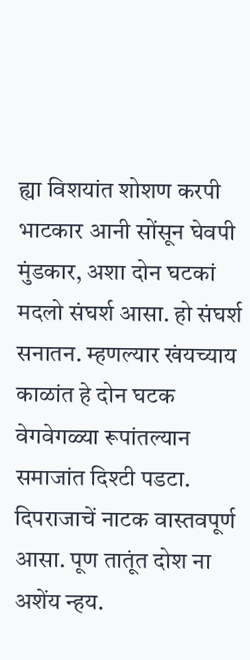ह्या विशयांत शोशण करपी भाटकार आनी सोंसून घेवपी मुंडकार, अशा दोन घटकां मदलो संघर्श आसा. हो संघर्श सनातन. म्हणल्यार खंयच्याय काळांत हे दोन घटक वेगवेगळ्या रूपांतल्यान समाजांत दिश्टी पडटा.
दिपराजाचें नाटक वास्तवपूर्ण आसा. पूण तातूंत दोश ना अशेंय न्हय.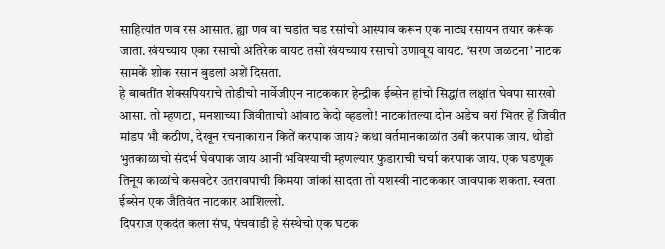साहित्यांत णव रस आसात. ह्या णव वा चडांत चड रसांचो आस्पाव करून एक नाट्य रसायन तयार करूंक जाता. खंयच्याय एका रसाचो अतिरेक वायट तसो खंयच्याय रसाचो उणावूय वायट. ‘सरण जळटना’ नाटक सामकें शोक रसान बुडलां अशें दिसता.
हे बाबतींत शेक्सपियराचे तोडीचो नार्वेजीएन नाटककार हेन्द्रीक ईब्सेन हांचो सिद्धांत लक्षांत घेवपा सारखो आसा. तो म्हणटा, मनशाच्या जिवीताचो आंवाठ केदो व्हडलो! नाटकांतल्या दोन अडेच वरां भितर हें जिवीत मांडप भौ कठीण, देखून रचनाकारान कितें करपाक जाय? कथा वर्तमानकाळांत उबी करपाक जाय. थोडो भुतकाळाचो संदर्भ घेवपाक जाय आनी भविश्याची म्हणल्यार फुडाराची चर्चा करपाक जाय. एक घडणूक तिनूय काळांचे कसवटेर उतरावपाची किमया जांकां सादता तो यशस्वी नाटककार जावपाक शकता. स्वता ईब्सेन एक जैतिवंत नाटकार आशिल्लो.
दिपराज एकदंत कला संघ, पंचवाडी हे संस्थेचो एक घटक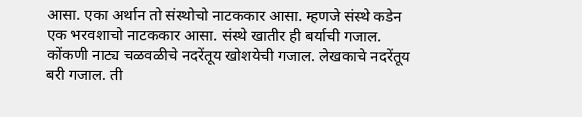आसा. एका अर्थान तो संस्थोचो नाटककार आसा. म्हणजे संस्थे कडेन एक भरवशाचो नाटककार आसा. संस्थे खातीर ही बर्याची गजाल. कोंकणी नाट्य चळवळीचे नदरेंतूय खोशयेची गजाल. लेखकाचे नदरेंतूय बरी गजाल. ती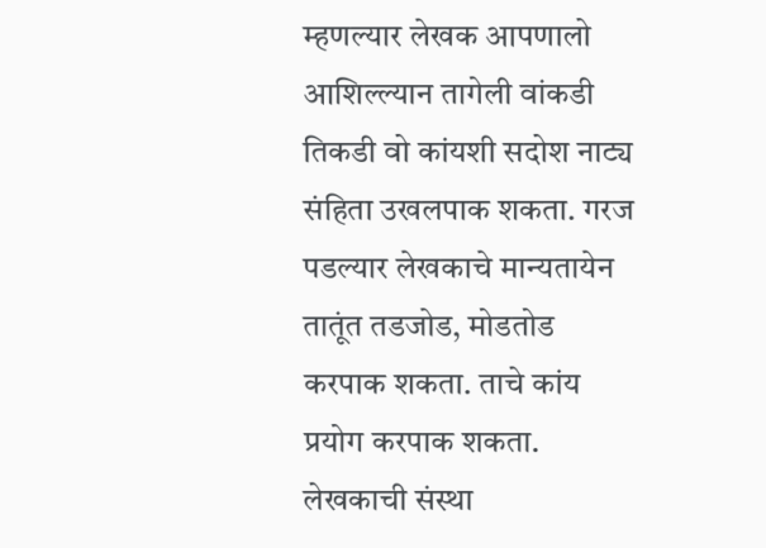म्हणल्यार लेखक आपणालो आशिल्ल्यान तागेली वांकडी तिकडी वो कांयशी सदोश नाट्य संहिता उखलपाक शकता. गरज पडल्यार लेखकाचे मान्यतायेन तातूंत तडजोड, मोडतोड करपाक शकता. ताचे कांय प्रयोग करपाक शकता. लेखकाची संस्था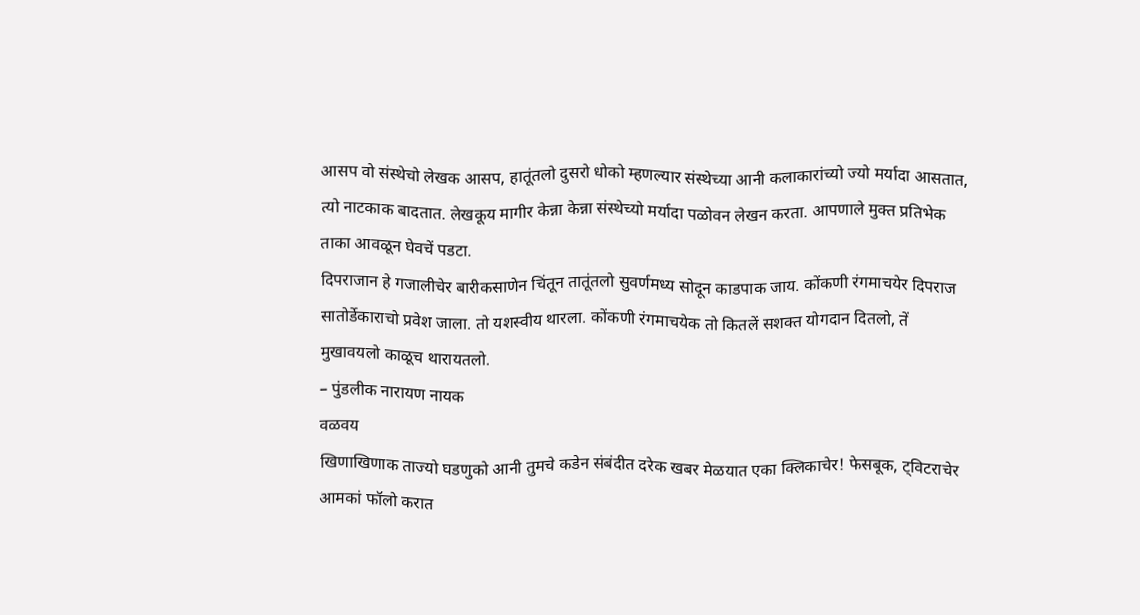आसप वो संस्थेचो लेखक आसप, हातूंतलो दुसरो धोको म्हणल्यार संस्थेच्या आनी कलाकारांच्यो ज्यो मर्यादा आसतात, त्यो नाटकाक बादतात. लेखकूय मागीर केन्ना केन्ना संस्थेच्यो मर्यादा पळोवन लेखन करता. आपणाले मुक्त प्रतिभेक ताका आवळून घेवचें पडटा.
दिपराजान हे गजालीचेर बारीकसाणेन चिंतून तातूंतलो सुवर्णमध्य सोदून काडपाक जाय. कोंकणी रंगमाचयेर दिपराज सातोर्डेकाराचो प्रवेश जाला. तो यशस्वीय थारला. कोंकणी रंगमाचयेक तो कितलें सशक्त योगदान दितलो, तें मुखावयलो काळूच थारायतलो.
– पुंडलीक नारायण नायक
वळवय
खिणाखिणाक ताज्यो घडणुको आनी तुमचे कडेन संबंदीत दरेक खबर मेळयात एका क्लिकाचेर! फेसबूक, ट्विटराचेर आमकां फॉलो करात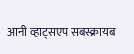आनी व्हाट्सएप सबस्क्रायब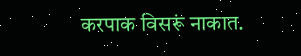करपाक विसरूं नाकात.